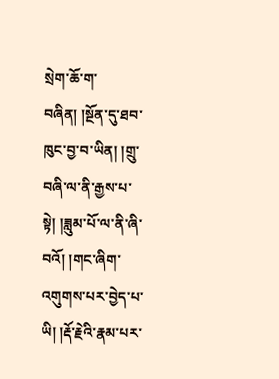སྲེག་ཆོ་ག་བཞིན། །སྔོན་དུ་ཐབ་ཁུང་བྱ་བ་ཡིན། །གྲུ་བཞི་ལ་ནི་རྒྱས་པ་སྟེ། །ཟླུམ་པོ་ལ་ནི་ཞི་བའོ། །གང་ཞིག་འགུགས་པར་བྱེད་པ་ཡི། །རྡོ་རྗེའི་རྣམ་པར་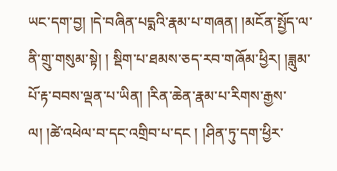ཡང་དག་བྱ། །དེ་བཞིན་པདྨའི་རྣམ་པ་གཞན། །མངོན་སྤྱོད་ལ་ནི་གྲུ་གསུམ་སྟེ། ། སྡིག་པ་ཐམས་ཅད་རབ་གཞོམ་ཕྱིར། །ཟླུམ་པོ་རྟ་བབས་ལྡན་པ་ཡིན། །རིན་ཆེན་རྣམ་པ་རིགས་རྒྱས་ལ། །ཚེ་འཕེལ་བ་དང་འགྲིབ་པ་དང ། །ཤིན་ཏུ་དག་ཕྱིར་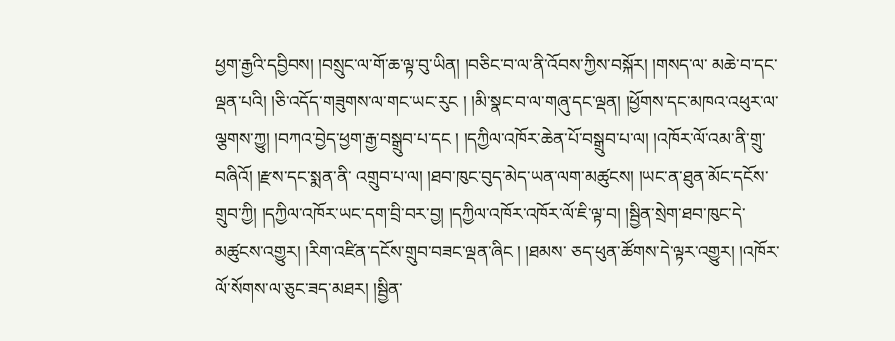ཕྱག་རྒྱའི་དབྱིབས། །བསྲུང་ལ་གོ་ཆ་ལྟ་བུ་ཡིན། །བཅིང་བ་ལ་ནི་འོབས་ཀྱིས་བསྐོར། །གསད་ལ་ མཆེ་བ་དང་ལྡན་པའི། །ཅི་འདོད་གཟུགས་ལ་གང་ཡང་རུང ། །མི་སྣང་བ་ལ་གཞུ་དང་ལྡན། །ཕྱོགས་དང་མཁའ་འཕུར་ལ་ལྕགས་ཀྱུ། །བཀའ་བྱེད་ཕྱག་རྒྱ་བསྒྲུབ་པ་དང ། །དཀྱིལ་འཁོར་ཆེན་པོ་བསྒྲུབ་པ་ལ། །འཁོར་ལོ་འམ་ནི་གྲུ་བཞིའོ། །རྫས་དང་སྨན་ནི་ འགྲུབ་པ་ལ། །ཐབ་ཁུང་བུད་མེད་ཡན་ལག་མཚུངས། །ཡང་ན་ཐུན་མོང་དངོས་གྲུབ་ཀྱི། །དཀྱིལ་འཁོར་ཡང་དག་བྲི་བར་བྱ། །དཀྱིལ་འཁོར་འཁོར་ལོ་ཇི་ལྟ་བ། །སྦྱིན་སྲེག་ཐབ་ཁུང་དེ་མཚུངས་འགྱུར། །རིག་འཛིན་དངོས་གྲུབ་བཟང་ལྡན་ཞིང ། །ཐམས་ ཅད་ཕུན་ཚོགས་དེ་ལྟར་འགྱུར། །འཁོར་ལོ་སོགས་ལ་ཅུང་ཟད་མཐར། །སྦྱིན་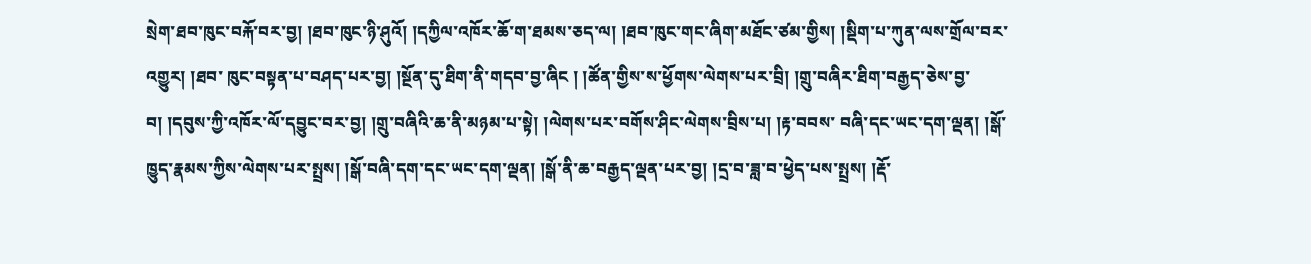སྲེག་ཐབ་ཁུང་བརྐོ་བར་བྱ། །ཐབ་ཁུང་ཉི་ཤུའོ། །དཀྱིལ་འཁོར་ཆོ་ག་ཐམས་ཅད་ལ། །ཐབ་ཁུང་གང་ཞིག་མཐོང་ཙམ་གྱིས། །སྡིག་པ་ཀུན་ལས་གྲོལ་བར་འགྱུར། །ཐབ་ ཁུང་བསྟན་པ་བཤད་པར་བྱ། །སྔོན་དུ་ཐིག་ནི་གདབ་བྱ་ཞིང ། །ཚོན་གྱིས་ས་ཕྱོགས་ལེགས་པར་བྲི། །གྲུ་བཞིར་ཐིག་བརྒྱད་ཅེས་བྱ་བ། །དབུས་ཀྱི་འཁོར་ལོ་དབྱུང་བར་བྱ། །གྲུ་བཞིའི་ཆ་ནི་མཉམ་པ་སྟེ། །ལེགས་པར་བགོས་ཤིང་ལེགས་བྲིས་པ། །རྟ་བབས་ བཞི་དང་ཡང་དག་ལྡན། །སྒོ་ཁྱུད་རྣམས་ཀྱིས་ལེགས་པར་སྤྲས། །སྒོ་བཞི་དག་དང་ཡང་དག་ལྡན། །སྒོ་ནི་ཆ་བརྒྱད་ལྡན་པར་བྱ། །དྲ་བ་ཟླ་བ་ཕྱེད་པས་སྤྲས། །རྡོ་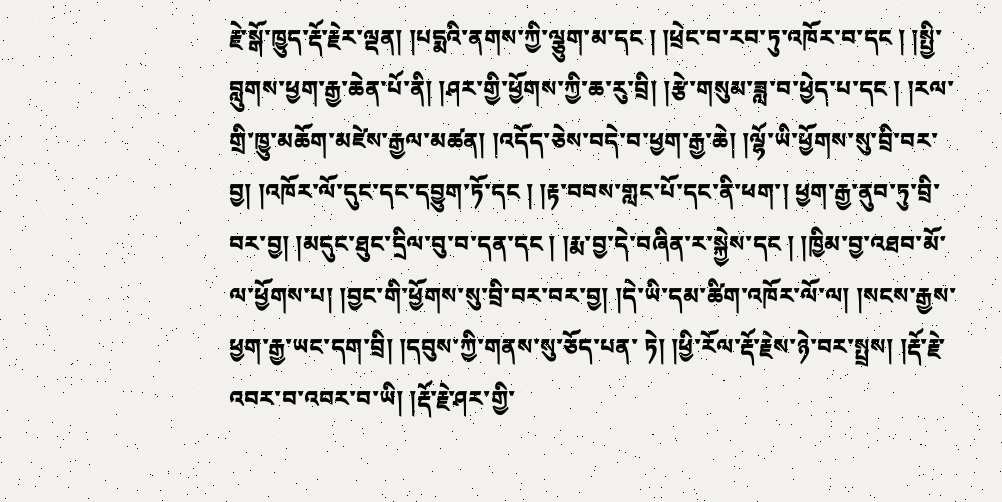རྗེ་སྒོ་ཁྱུད་རྡོ་རྗེར་ལྡན། །པདྨའི་ནགས་ཀྱི་ལྕུག་མ་དང ། །ཕྲེང་བ་རབ་ཏུ་འཁོར་བ་དང ། །སྤྱི་
བླུགས་ཕྱག་རྒྱ་ཆེན་པོ་ནི། །ཤར་གྱི་ཕྱོགས་ཀྱི་ཆ་རུ་བྲི། །རྩེ་གསུམ་ཟླ་བ་ཕྱེད་པ་དང ། །རལ་གྲི་ཁྱུ་མཆོག་མཛེས་རྒྱལ་མཚན། །འདོད་ཅེས་བདེ་བ་ཕྱག་རྒྱ་ཆེ། །ལྷོ་ཡི་ཕྱོགས་སུ་བྲི་བར་བྱ། །འཁོར་ལོ་དུང་དང་དབྱུག་ཏོ་དང ། །རྟ་བབས་གླང་པོ་དང་ནི་ཕག་། ཕྱག་རྒྱ་ནུབ་ཏུ་བྲི་བར་བྱ། །མདུང་ཐུང་དྲིལ་བུ་བ་དན་དང ། །རྨ་བྱ་དེ་བཞིན་ར་སྐྱེས་དང ། །ཁྱིམ་བྱ་འཐབ་མོ་ལ་ཕྱོགས་པ། །བྱང་གི་ཕྱོགས་སུ་བྲི་བར་བར་བྱ། །དེ་ཡི་དམ་ཚིག་འཁོར་ལོ་ལ། །སངས་རྒྱས་ཕྱག་རྒྱ་ཡང་དག་བྲི། །དབུས་ཀྱི་གནས་སུ་ཅོད་པན་ ཏེ། །ཕྱི་རོལ་རྡོ་རྗེས་ཉེ་བར་སྤྲས། །རྡོ་རྗེ་འབར་བ་འབར་བ་ཡི། །རྡོ་རྗེ་ཤར་གྱི་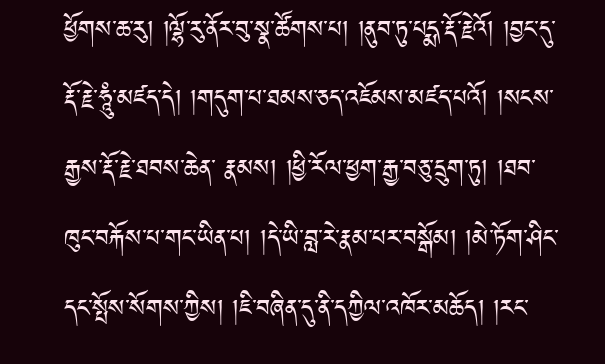ཕྱོགས་ཆ་རུ། །ལྷོ་རུ་ནོར་བུ་སྣ་ཚོགས་པ། །ནུབ་ཏུ་པདྨ་རྡོ་རྗེའོ། །བྱང་དུ་རྡོ་རྗེ་ཧཱུཾ་མཛད་དེ། །གདུག་པ་ཐམས་ཅད་འཇོམས་མཛད་པའོ། །སངས་རྒྱས་རྡོ་རྗེ་ཐབས་ཆེན་ རྣམས། །ཕྱི་རོལ་ཕྱག་རྒྱ་བཅུ་དྲུག་ཏུ། །ཐབ་ཁུང་བརྐོས་པ་གང་ཡིན་པ། །དེ་ཡི་བླ་རེ་རྣམ་པར་བསྒོམ། །མེ་ཏོག་ཤིང་དང་སྤོས་སོགས་ཀྱིས། །ཇི་བཞིན་དུ་ནི་དཀྱིལ་འཁོར་མཆོད། །རང་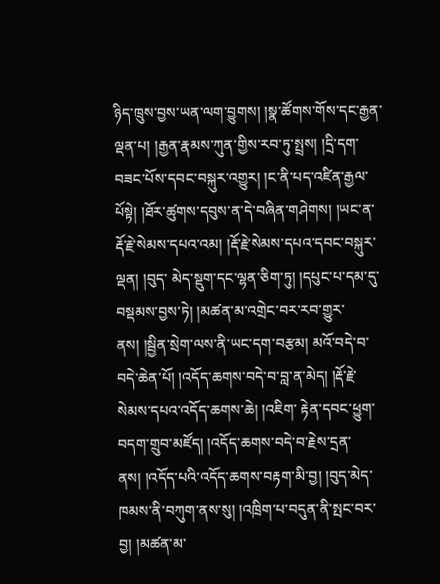ཉིད་ཁྲུས་བྱས་ཡན་ལག་བྱུགས། །སྣ་ཚོགས་གོས་དང་རྒྱན་ ལྡན་པ། །རྒྱན་རྣམས་ཀུན་གྱིས་རབ་ཏུ་སྤྲས། །དྲི་དག་བཟང་པོས་དབང་བསྐུར་འགྱུར། །ང་ནི་པད་འཛིན་རྒྱལ་པོསྟེ། །ཐོར་ཚུགས་དབུས་ན་དེ་བཞིན་གཤེགས། །ཡང་ན་རྡོ་རྗེ་སེམས་དཔའ་འམ། །རྡོ་རྗེ་སེམས་དཔའ་དབང་བསྐུར་ལྡན། །བུད་ མེད་སྡུག་དང་ལྷན་ཅིག་ཏུ། །དཔུང་པ་དམ་དུ་བསྡམས་བྱས་ཏེ། །མཚན་མ་འགྲེང་བར་རབ་གྱུར་ནས། །སྦྱིན་སྲེག་ལས་ནི་ཡང་དག་བརྩམ། མའོ་བདེ་བ་བདེ་ཆེན་པོ། །འདོད་ཆགས་བདེ་བ་བླ་ན་མེད། །རྡོ་རྗེ་སེམས་དཔའ་འདོད་ཆགས་ཆེ། །འཇིག་ རྟེན་དབང་ཕྱུག་བདག་གྲུབ་མཛོད། །འདོད་ཆགས་བདེ་བ་རྗེས་དྲན་ནས། །འདོད་པའི་འདོད་ཆགས་བརྟག་མི་བྱ། །བུད་མེད་ཁམས་ནི་བཀུག་ནས་སུ། །འཁྲིག་པ་བདུན་ནི་སྤང་བར་བྱ། །མཚན་མ་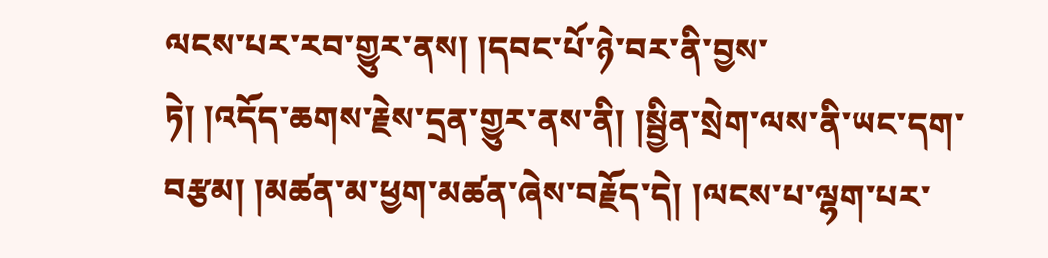ལངས་པར་རབ་གྱུར་ནས། །དབང་པོ་ཉེ་བར་ནི་བྱས་
ཏེ། །འདོད་ཆགས་རྗེས་དྲན་གྱུར་ནས་ནི། །སྦྱིན་སྲེག་ལས་ནི་ཡང་དག་བརྩམ། །མཚན་མ་ཕྱག་མཚན་ཞེས་བརྗོད་དེ། །ལངས་པ་ལྷག་པར་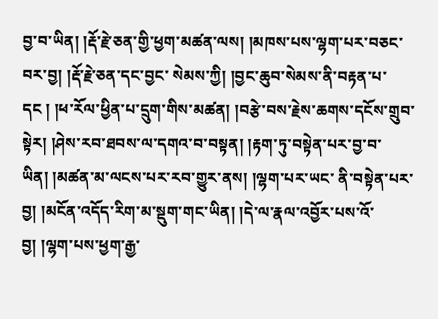བྱ་བ་ཡིན། །རྡོ་རྗེ་ཅན་གྱི་ཕྱག་མཚན་ལས། །མཁས་པས་ལྷག་པར་བཅང་བར་བྱ། །རྡོ་རྗེ་ཅན་དང་བྱང་ སེམས་ཀྱི། །བྱང་ཆུབ་སེམས་ནི་བརྟན་པ་དང ། །ཕ་རོལ་ཕྱིན་པ་དྲུག་གིས་མཚན། །བརྩེ་བས་རྗེས་ཆགས་དངོས་གྲུབ་སྟེར། །ཤེས་རབ་ཐབས་ལ་དགའ་བ་བསྟན། །རྟག་ཏུ་བསྟེན་པར་བྱ་བ་ཡིན། །མཚན་མ་ལངས་པར་རབ་གྱུར་ནས། །ལྷག་པར་ཡང་ ནི་བསྟེན་པར་བྱ། །མངོན་འདོད་རིག་མ་སྡུག་གང་ཡིན། །དེ་ལ་རྣལ་འབྱོར་པས་འོ་བྱ། །ལྷག་པས་ཕྱག་རྒྱ་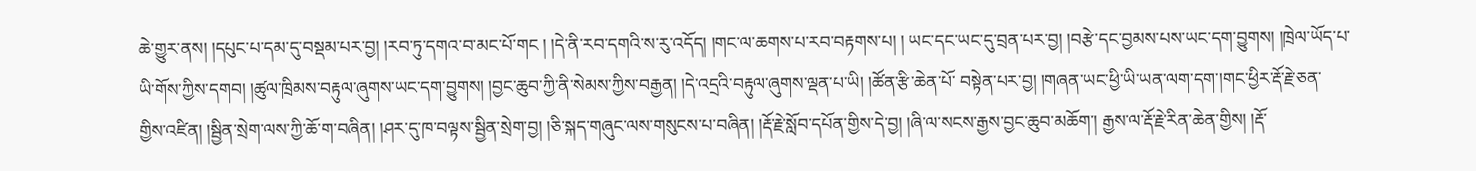ཆེ་གྱུར་ནས། །དཔུང་པ་དམ་དུ་བསྡམ་པར་བྱ། །རབ་ཏུ་དགའ་བ་མང་པོ་གང ། །དེ་ནི་རབ་དགའི་ས་རུ་འདོད། །གང་ལ་ཆགས་པ་རབ་བརྟགས་པ། ། ཡང་དང་ཡང་དུ་བྲན་པར་བྱ། །བརྩེ་དང་བྱམས་པས་ཡང་དག་བྱུགས། །ཁྲེལ་ཡོད་པ་ཡི་གོས་ཀྱིས་དགབ། །ཚུལ་ཁྲིམས་བརྟུལ་ཞུགས་ཡང་དག་བྱུགས། །བྱང་ཆུབ་ཀྱི་ནི་སེམས་ཀྱིས་བརྒྱན། །དེ་འདྲའི་བརྟུལ་ཞུགས་ལྡན་པ་ཡི། །ཚོན་རྩི་ཆེན་པོ་ བསྟེན་པར་བྱ། །གཞན་ཡང་ཕྱི་ཡི་ཡན་ལག་དག་།གང་ཕྱིར་རྡོ་རྗེ་ཅན་གྱིས་འཛིན། །སྦྱིན་སྲེག་ལས་ཀྱི་ཆོ་ག་བཞིན། །ཤར་དུ་ཁ་བལྟས་སྦྱིན་སྲེག་བྱ། །ཅི་སྐད་གཞུང་ལས་གསུངས་པ་བཞིན། །རྡོ་རྗེ་སློབ་དཔོན་གྱིས་དེ་བྱ། །ཞི་ལ་སངས་རྒྱས་བྱང་ཆུབ་མཆོག་། རྒྱས་ལ་རྡོ་རྗེ་རིན་ཆེན་གྱིས། །རྡོ་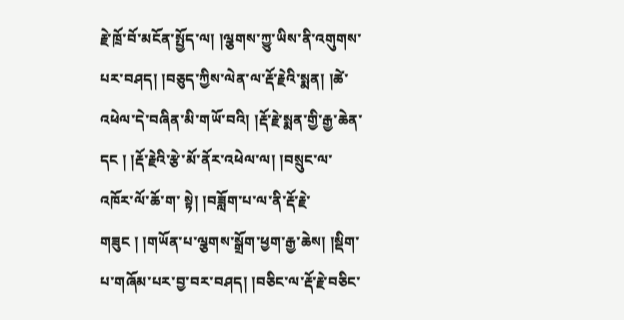རྗེ་ཁྲོ་བོ་མངོན་སྤྱོད་ལ། །ལྕགས་ཀྱུ་ཡིས་ནི་འགུགས་པར་བཤད། །བཅུད་ཀྱིས་ལེན་ལ་རྡོ་རྗེའི་སྨན། །ཚེ་འཕེལ་དེ་བཞིན་མི་གཡོ་བའི། །རྡོ་རྗེ་སྨན་གྱི་རྒྱ་ཆེན་དང ། །རྡོ་རྗེའི་རྩེ་མོ་ནོར་འཕེལ་ལ། །བསྲུང་ལ་འཁོར་ལོ་ཆོ་ག་ སྟེ། །བཟློག་པ་ལ་ནི་རྡོ་རྗེ་གཟུང ། །གཡོན་པ་ལྕགས་སྒྲོག་ཕྱག་རྒྱ་ཆེས། །སྡིག་པ་གཞོམ་པར་བྱ་བར་བཤད། །བཅིང་ལ་རྡོ་རྗེ་བཅིང་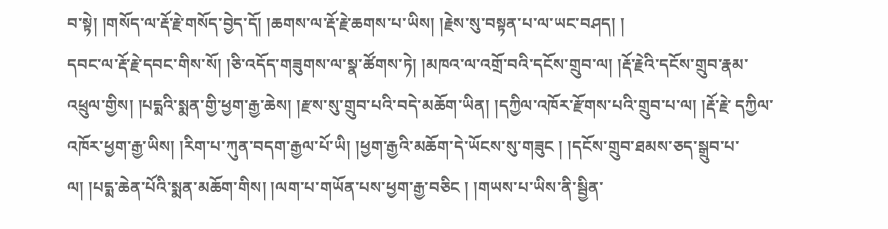བ་སྟེ། །གསོད་ལ་རྡོ་རྗེ་གསོད་བྱེད་དོ། །ཆགས་ལ་རྡོ་རྗེ་ཆགས་པ་ཡིས། །རྗེས་སུ་བསྟན་པ་ལ་ཡང་བཤད། །
དབང་ལ་རྡོ་རྗེ་དབང་གིས་སོ། །ཅི་འདོད་གཟུགས་ལ་སྣ་ཚོགས་ཏེ། །མཁའ་ལ་འགྲོ་བའི་དངོས་གྲུབ་ལ། །རྡོ་རྗེའི་དངོས་གྲུབ་རྣམ་འཕྲུལ་གྱིས། །པདྨའི་སྨན་གྱི་ཕྱག་རྒྱ་ཆེས། །རྫས་སུ་གྲུབ་པའི་བདེ་མཆོག་ཡིན། །དཀྱིལ་འཁོར་རྫོགས་པའི་གྲུབ་པ་ལ། །རྡོ་རྗེ་ དཀྱིལ་འཁོར་ཕྱག་རྒྱ་ཡིས། །རིག་པ་ཀུན་བདག་རྒྱལ་པོ་ཡི། །ཕྱག་རྒྱའི་མཆོག་དེ་ཡོངས་སུ་གཟུང ། །དངོས་གྲུབ་ཐམས་ཅད་སྒྲུབ་པ་ལ། །པདྨ་ཆེན་པོའི་སྨན་མཆོག་གིས། །ལག་པ་གཡོན་པས་ཕྱག་རྒྱ་བཅིང ། །གཡས་པ་ཡིས་ནི་སྦྱིན་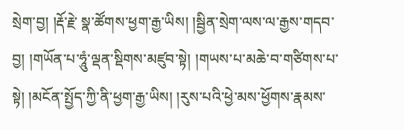སྲེག་བྱ། །རྡོ་རྗེ་ སྣ་ཚོགས་ཕྱག་རྒྱ་ཡིས། །སྦྱིན་སྲེག་ལས་ལ་རྒྱས་གདབ་བྱ། །གཡོན་པ་ཧཱུཾ་ལྡན་སྡིགས་མཛུབ་སྟེ། །གཡས་པ་མཆེ་བ་གཙིགས་པ་སྟེ། །མངོན་སྤྱོད་ཀྱི་ནི་ཕྱག་རྒྱ་ཡིས། །རུས་པའི་ཕྱེ་མས་ཕྱོགས་རྣམས་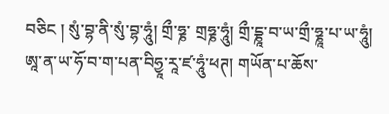བཅིང ། སུཾ་བྷ་ནི་སུཾ་བྷ་ཧཱུཾ། གྲྀ་ཧྞ་ གྲཧྞ་ཧཱུཾ། གྲྀ་དྞཱ་བ་ཡ་གྲྀ་ཧྞཱ་པ་ཡ་ཧཱུཾ། ཨཱ་ན་ཡ་ཧོ་བ་ག་པན་བིཧྱཱ་རཱ་ཛ་ཧཱུཾ་ཕཊ། གཡོན་པ་ཆོས་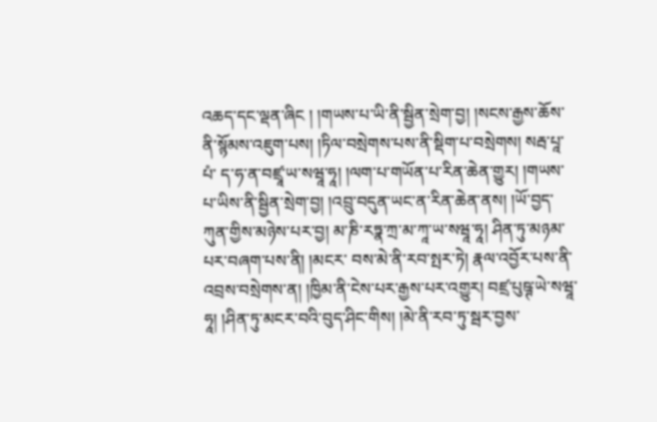འཆད་དང་ལྡན་ཞིང ། །གཡས་པ་ཡི་ནི་སྦྱིན་སྲེག་བྱ། །སངས་རྒྱས་ཆོས་ནི་སྙོམས་འཇུག་པས། །ཏིལ་བསྲེགས་པས་ནི་སྡིག་པ་བསྲེགས། སརྦ་པཱ་པཾ་ ད་ཧ་ན་བཛྲཱ་ཡ་སཝཱ་ཧཱ། །ལག་པ་གཡོན་པ་རིན་ཆེན་གྱུར། །གཡས་པ་ཡིས་ནི་སྦྱིན་སྲེག་བྱ། །འབྲུ་བདུན་ཡང་ན་རིན་ཆེན་ནས། །ཡོ་བྱད་ཀུན་གྱིས་མཉེས་པར་བྱ། མ་ཎི་རཏྣ་ཀྲ་མ་ཀཱ་ཡ་སཝཱ་ཧཱ། ཤིན་ཏུ་མཉམ་པར་བཞག་པས་ནི། །མངར་ བས་མེ་ནི་རབ་སྤར་ཏེ། རྣལ་འབྱོར་པས་ནི་འབྲས་བསྲེགས་ན། །ཁྱིམ་ནི་ངེས་པར་རྒྱས་པར་འགྱུར། བཛྲ་པུཥྚ་ཡེ་སཝཱ་ཧཱ། །ཤིན་ཏུ་མངར་བའི་བུད་ཤིང་གིས། །མེ་ནི་རབ་ཏུ་སྦར་བྱས་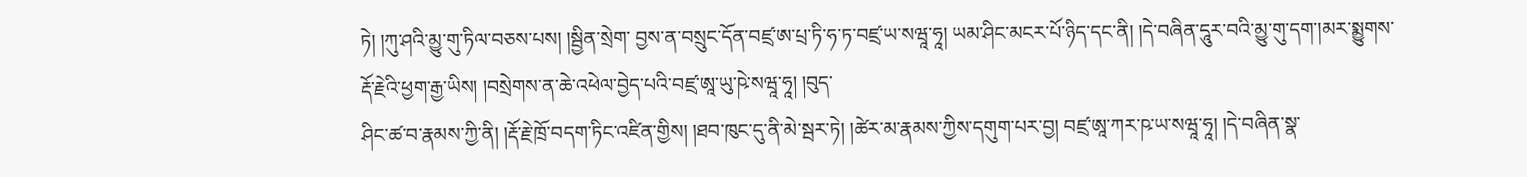ཏེ། །ཀུ་ཤའི་མྱུ་གུ་ཏིལ་བཅས་པས། །སྦྱིན་སྲེག་ བྱས་ན་བསྲུང་དོན་བཛྲ་ཨ་པྲ་ཏི་ཧ་ཏ་བཛྲ་ཡ་སཝཱ་ཧཱ། ཡམ་ཤིང་མངར་པོ་ཉིད་དང་ནི། །དེ་བཞིན་དཱུར་བའི་མྱུ་གུ་དག་།མར་སྨྱུགས་རྡོ་རྗེའི་ཕྱག་རྒྱ་ཡིས། །བསྲེགས་ན་ཆེ་འཕེལ་བྱེད་པའི་བཛྲ་ཨཱ་ཡུ་ཥེ་སཝཱ་ཧཱ། །བུད་
ཤིང་ཚ་བ་རྣམས་ཀྱི་ནི། །རྡོ་རྗེ་ཁྲོ་བདག་ཏིང་འཛིན་གྱིས། །ཐབ་ཁུང་དུ་ནི་མེ་སྦར་ཏེ། །ཚེར་མ་རྣམས་ཀྱིས་དགུག་པར་བྱ། བཛྲ་ཨཱ་ཀར་ཥ་ཡ་སཝཱ་ཧཱ། །དེ་བཞིན་སྣ་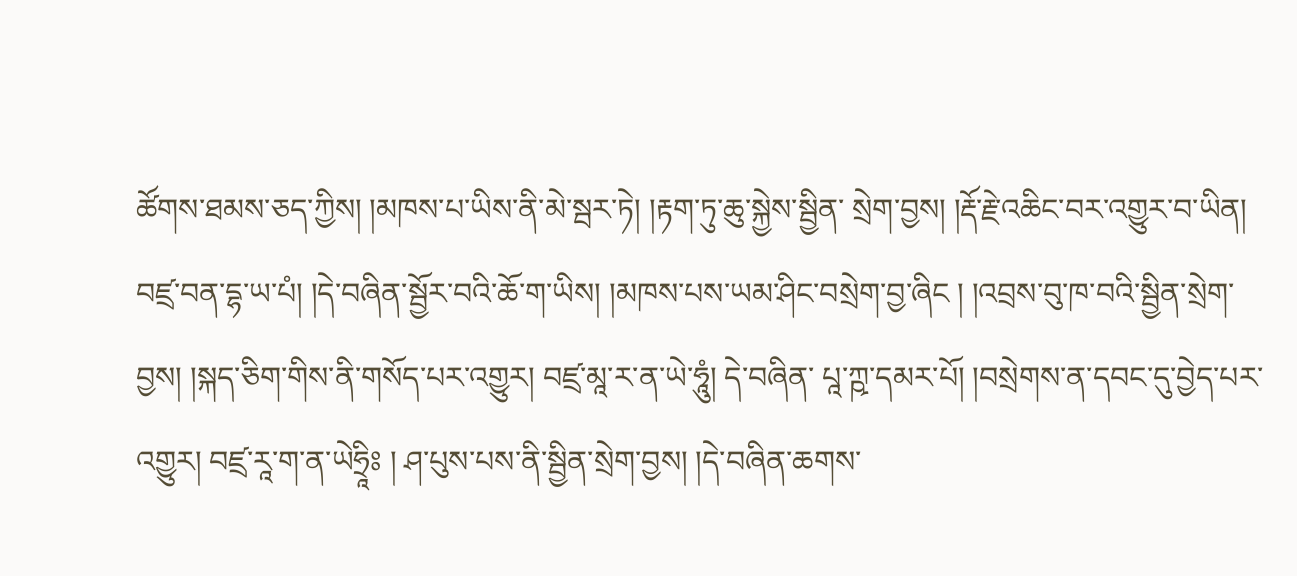ཚོགས་ཐམས་ཅད་ཀྱིས། །མཁས་པ་ཡིས་ནི་མེ་སྦར་ཏེ། །རྟག་ཏུ་ཆུ་སྐྱེས་སྦྱིན་ སྲེག་བྱས། །རྡོ་རྗེ་འཆིང་བར་འགྱུར་བ་ཡིན། བཛྲ་བན་དྷ་ཡ་པཾ། །དེ་བཞིན་སྦྱོར་བའི་ཆོ་ག་ཡིས། །མཁས་པས་ཡམ་ཤིང་བསྲེག་བྱ་ཞིང ། །འབྲས་བུ་ཁ་བའི་སྦྱིན་སྲེག་བྱས། །སྐད་ཅིག་གིས་ནི་གསོད་པར་འགྱུར། བཛྲ་མཱ་ར་ན་ཡེ་ཧཱུཾ། དེ་བཞིན་ པཱ་ཀྵ་དམར་པོ། །བསྲེགས་ན་དབང་དུ་བྱེད་པར་འགྱུར། བཛྲ་རཱ་ག་ན་ཡེཧྲཱིཿ ། ཤ་པུས་པས་ནི་སྦྱིན་སྲེག་བྱས། །དེ་བཞིན་ཆགས་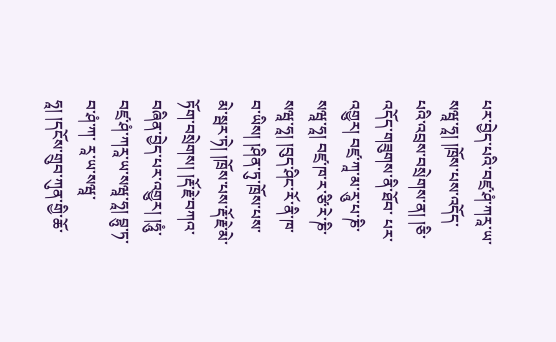པར་བྱེད་པའི་བཛྲ་ཤཾ་ཀརཱ་ཡ་སཝཱ་ཧཱ། །ཁྲོས་པས་འདོད་པའི་འབྲས་བསྲེགས་ན། །ཅི་འདོད་གཟུགས་ནི་ཐོབ་ པར་འགྱུར། བཛྲ་ཀཱ་མ་རཱུ་པ་ཎི་སཝཱ་ཧཱ། བཛྲ་ཁ་ར་ཙི་རེ་ཎི་སཝཱ་ཧཱ། །བུད་ཤིང་རོ་ནི་ཁ་བ་ཡིས། །ཤིན་ཏུ་ཁྲོས་པས་མེ་སྦར་ཏེ། །ཁྲོས་པས་རྡོ་རྗེ་མེ་ཏོག་བསྲེགས། །རྡོ་རྗེ་བཀའ་བཞིན་བྱེད་པར་འགྱུར། །ཧཱུཾ་བཛྲ་ཤཾ་ཀརཱ་ཡ་སཝཱ་ཧཱ། བྷུ་ཏ་བ་ཤཾ་ཀ་ རཱ་ཡ་སཝཱ་ཧཱ། །དངོས་གྲུབ་ཀུན་གྱི་ཆོ་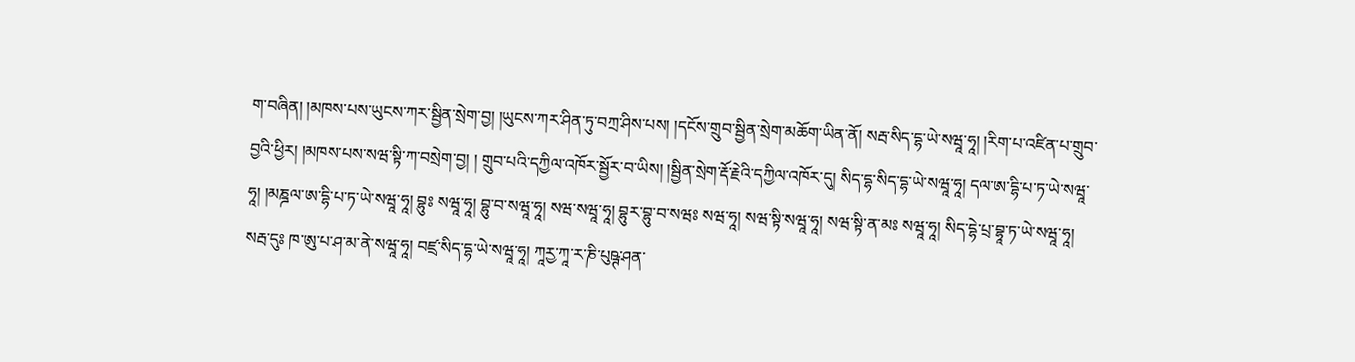ག་བཞིན། །མཁས་པས་ཡུངས་ཀར་སྦྱིན་སྲེག་བྱ། །ཡུངས་ཀར་ཤིན་ཏུ་བཀྲ་ཤིས་པས། །དངོས་གྲུབ་སྦྱིན་སྲེག་མཆོག་ཡིན་ནོ། སརྦ་སིད་དྷ་ཡེ་སཝཱ་ཧཱ། །རིག་པ་འཛིན་པ་གྲུབ་བྱའི་ཕྱིར། །མཁས་པས་སཝ་སྟི་ཀ་བསྲེག་བྱ། ། གྲུབ་པའི་དཀྱིལ་འཁོར་སྦྱོར་བ་ཡིས། །སྦྱིན་སྲེག་རྡོ་རྗེའི་དཀྱིལ་འཁོར་དུ། སིད་དྷ་སིད་དྷ་ཡེ་སཝཱ་ཧཱ། དལ་ཨ་དྷི་པ་ཏ་ཡེ་སཝཱ་ཧཱ། །མཎྜལ་ཨ་དྷི་པ་ཏ་ཡེ་སཝཱ་ཧཱ། བྷུཿ སཝཱ་ཧཱ། བྷུ་བ་སཝཱ་ཧཱ། སཝ་སཝཱ་ཧཱ། བྷུར་བྷུ་བ་སཝཿ སཝ་ཧཱ། སཝ་སྟི་སཝཱ་ཧཱ། སཝ་སྟི་ན་མཿ སཝཱ་ཧཱ། སིད་དྷེ་པྲ་བྷཱ་ཏ་ཡེ་སཝཱ་ཧཱ། སརྦ་དུཿ ཁ་ཨུ་པ་ཤ་མ་ནེ་སཝཱ་ཧཱ། བཛྲ་སིད་དྷ་ཡེ་སཝཱ་ཧཱ། ཀཱརྱ་ཀཱ་ར་ཎི་པུཥྚ་ཤན་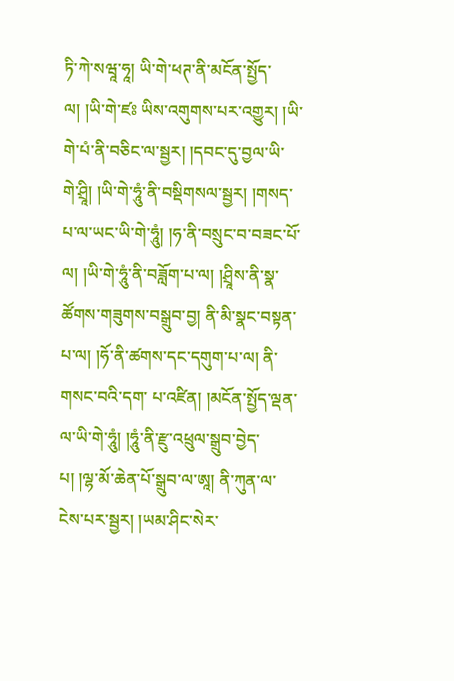ཏི་ཀེ་སཝཱ་ཧཱ། ཡི་གེ་ཕཊ་ནི་མངོན་སྤྱོད་ལ། །ཡི་གེ་ཛཿ ཡིས་འགུགས་པར་འགྱུར། །ཡི་གེ་པཾ་ནི་བཅིང་ལ་སྦྱར། །དབང་དུ་བྱལ་ཡི་
གེ་ཤྲཱི། །ཡི་གེ་ཧཱུཾ་ནི་བསྡིགསལ་སྦྱར། །གསད་པ་ལ་ཡང་ཡི་གེ་ཧཱུཾ། །ཧ་ནི་བསྲུང་བ་བཟང་པོ་ལ། །ཡི་གེ་ཧཱུཾ་ནི་བཟློག་པ་ལ། །ཤྲཱིས་ནི་སྣ་ཚོགས་གཟུགས་བསྒྲུབ་བྱ། ནི་མི་སྣང་བསྟན་པ་ལ། །ཧོ་ནི་ཚགས་དང་དགུག་པ་ལ། ནི་གསང་བའི་དག་ པ་འཛིན། །མངོན་སྤྱོད་ལྡན་ལ་ཡི་གེ་ཧཱུཾ། །ཧཱུཾ་ནི་རྫུ་འཕྲུལ་སྒྲུབ་བྱེད་པ། །ལྷ་མོ་ཆེན་པོ་སྒྲུབ་ལ་ཨཱ། ནི་ཀུན་ལ་ངེས་པར་སྦྱར། །ཡམ་ཤིང་སེར་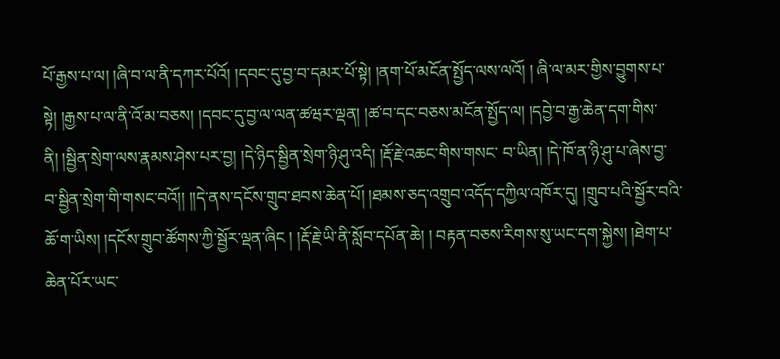པོ་རྒྱས་པ་ལ། །ཞི་བ་ལ་ནི་དཀར་པོའོ། །དབང་དུ་བྱ་བ་དམར་པོ་སྟེ། །ནག་པོ་མངོན་སྤྱོད་ལས་ལའོ། ། ཞི་ལ་མར་གྱིས་བྱུགས་པ་སྟེ། །རྒྱས་པ་ལ་ནི་འོ་མ་བཅས། །དབང་དུ་བྱ་ལ་ལན་ཚཝར་ལྡན། །ཚ་བ་དང་བཅས་མངོན་སྤྱོད་ལ། །དབྱེ་བ་རྒྱ་ཆེན་དག་གིས་ནི། །སྦྱིན་སྲེག་ལས་རྣམས་ཤེས་པར་བྱ། །དེ་ཉིད་སྦྱིན་སྲེག་ཉི་ཤུ་འདི། །རྡོ་རྗེ་འཆང་གིས་གསང་ བ་ཡིན། །དེ་ཁོ་ན་ཉི་ཤུ་པ་ཞེས་བྱ་བ་སྦྱིན་སྲེག་གི་གསང་བའོ།། །།དེ་ནས་དངོས་གྲུབ་ཐབས་ཆེན་པོ། །ཐམས་ཅད་འགྲུབ་འདོད་དཀྱིལ་འཁོར་དུ། །གྲུབ་པའི་སྦྱོར་བའི་ཆོ་ག་ཡིས། །དངོས་གྲུབ་ཚོགས་ཀྱི་སྦྱོར་ལྡན་ཞིང ། །རྡོ་རྗེ་ཡི་ནི་སློབ་དཔོན་ཆེ། ། བརྟན་བཅས་རིགས་སུ་ཡང་དག་སྐྱེས། །ཐེག་པ་ཆེན་པོར་ཡང་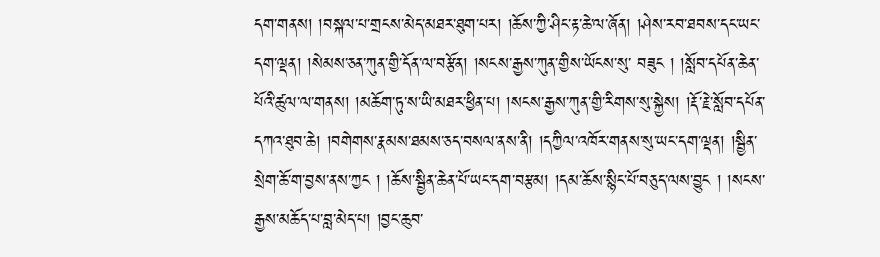དག་གནས། །བསྐལ་པ་གྲངས་མེད་མཐར་ཐུག་པར། །ཆོས་ཀྱི་ཤིང་རྟ་ཆེ་ལ་ཞོན། །ཤེས་རབ་ཐབས་དང་ཡང་དག་ལྡན། །སེམས་ཅན་ཀུན་གྱི་དོན་ལ་བརྩོན། །སངས་རྒྱས་ཀུན་གྱིས་ཡོངས་སུ་ བཟུང ། །སློབ་དཔོན་ཆེན་པོའི་ཚུལ་ལ་གནས། །མཆོག་ཏུ་ས་ཡི་མཐར་ཕྱིན་པ། །སངས་རྒྱས་ཀུན་གྱི་རིགས་སུ་སྐྱེས། །རྡོ་རྗེ་སློབ་དཔོན་དཀའ་ཐུབ་ཆེ། །བགེགས་རྣམས་ཐམས་ཅད་བསལ་ནས་ནི། །དཀྱིལ་འཁོར་གནས་སུ་ཡང་དག་ལྡན། །སྦྱིན་ སྲེག་ཆོ་ག་བྱས་ནས་ཀྱང ། །ཆོས་སྦྱིན་ཆེན་པོ་ཡང་དག་བརྩམ། །དམ་ཆོས་སྙིང་པོ་བཅུད་ལས་བྱུང ། །སངས་རྒྱས་མཆོད་པ་བླ་མེད་པ། །བྱང་ཆུབ་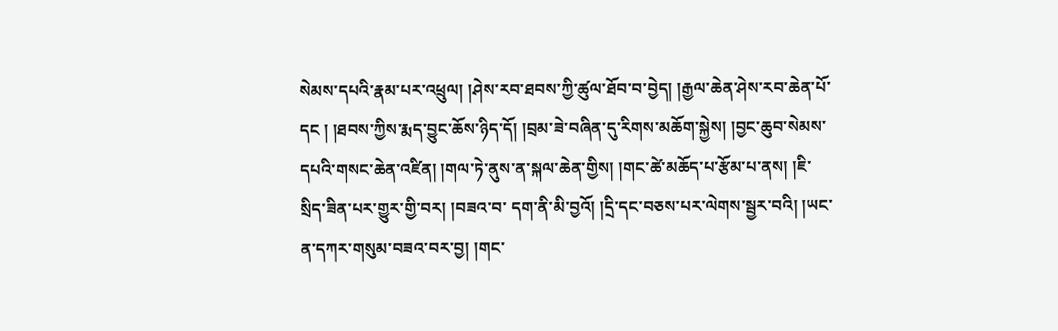སེམས་དཔའི་རྣམ་པར་འཕྲུལ། །ཤེས་རབ་ཐབས་ཀྱི་ཚུལ་ཐོབ་བ་བྱེད། །རྒྱལ་ཆེན་ཤེས་རབ་ཆེན་པོ་
དང ། །ཐབས་ཀྱིས་རྨད་བྱུང་ཆོས་ཉིད་དོ། །བྲམ་ཟེ་བཞིན་དུ་རིགས་མཆོག་སྐྱེས། །བྱང་ཆུབ་སེམས་དཔའི་གསང་ཆེན་འཛིན། །གལ་ཏེ་ནུས་ན་སྐལ་ཆེན་གྱིས། །གང་ཚེ་མཆོད་པ་རྩོམ་པ་ནས། །ཇི་སྲིད་ཟིན་པར་གྱུར་གྱི་བར། །བཟའ་བ་ དག་ནི་མི་བྱའོ། །དྲི་དང་བཅས་པར་ལེགས་སྦྱར་བའི། །ཡང་ན་དཀར་གསུམ་བཟའ་བར་བྱ། །གང་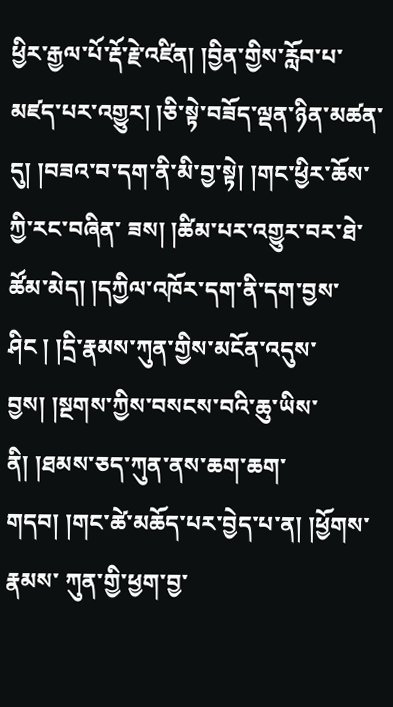ཕྱིར་རྒྱལ་པོ་རྡོ་རྗེ་འཛིན། །བྱིན་གྱིས་རློབ་པ་མཛད་པར་འགྱུར། །ཅི་སྟེ་བཟོད་ལྡན་ཉིན་མཚན་དུ། །བཟའ་བ་དག་ནི་མི་བྱ་སྟེ། །གང་ཕྱིར་ཆོས་ཀྱི་རང་བཞིན་ ཟས། །ཚིམ་པར་འགྱུར་བར་ཐེ་ཚོམ་མེད། །དཀྱིལ་འཁོར་དག་ནི་དག་བྱས་ཤིང ། །དྲི་རྣམས་ཀུན་གྱིས་མངོན་འདུས་བྱས། །སྔགས་ཀྱིས་བསངས་བའི་ཆུ་ཡིས་ནི། །ཐམས་ཅད་ཀུན་ནས་ཆག་ཆག་གདབ། །གང་ཚེ་མཆོད་པར་བྱེད་པ་ན། །ཕྱོགས་རྣམས་ ཀུན་གྱི་ཕྱག་བྱ་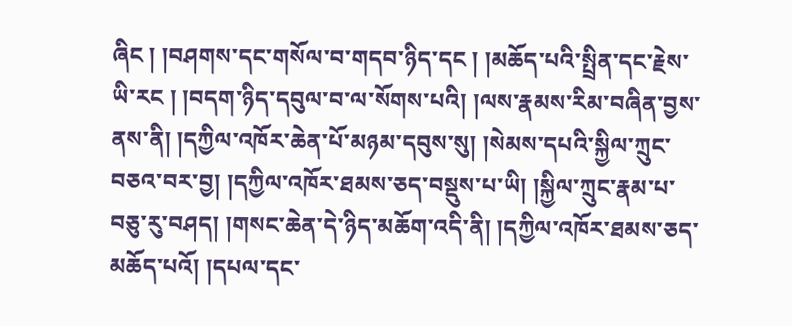ཞིང ། །བཤགས་དང་གསོལ་བ་གདབ་ཉིད་དང ། །མཆོད་པའི་སྤྲིན་དང་རྗེས་ཡི་རང ། །བདག་ཉིད་དབུལ་བ་ལ་སོགས་པའི། །ལས་རྣམས་རིམ་བཞིན་བྱས་ནས་ནི། །དཀྱིལ་འཁོར་ཆེན་པོ་མཉམ་དབུས་སུ། །སེམས་དཔའི་སྐྱིལ་ཀྲུང་ བཅའ་བར་བྱ། །དཀྱིལ་འཁོར་ཐམས་ཅད་བསྡུས་པ་ཡི། །སྐྱིལ་ཀྲུང་རྣམ་པ་བཅུ་རུ་བཤད། །གསང་ཆེན་དེ་ཉིད་མཆོག་འདི་ནི། །དཀྱིལ་འཁོར་ཐམས་ཅད་མཆོད་པའོ། །དཔལ་དང་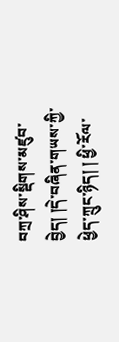བཀྲ་ཤིས་སྡིགས་མཛུབ་བྱེད། །དེ་བཞིན་གཡས་ཀྱི་ཕྱེད་ཀྲུང་ཉིད། ། ཕྱི་རོལ་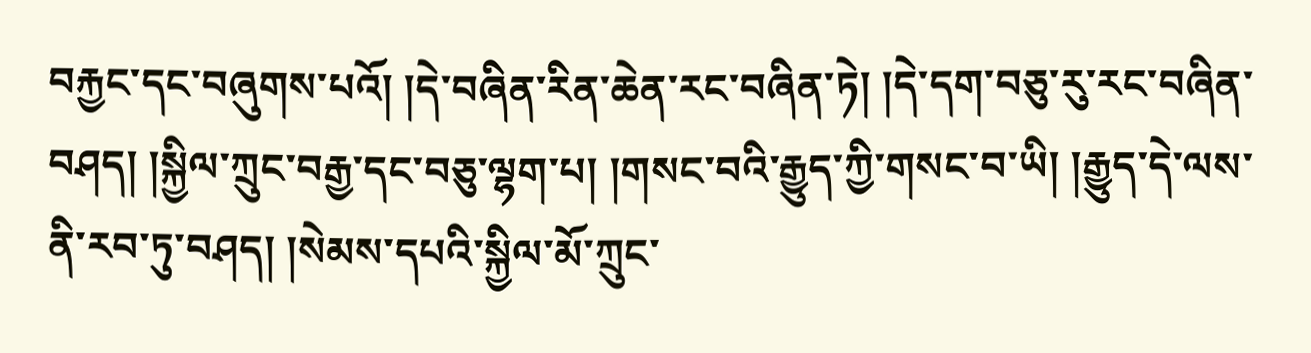བརྐྱང་དང་བཞུགས་པའོ། །དེ་བཞིན་རིན་ཆེན་རང་བཞིན་ཏེ། །དེ་དག་བཅུ་རུ་རང་བཞིན་བཤད། །སྐྱིལ་ཀྲུང་བརྒྱ་དང་བཅུ་ལྷག་པ། །གསང་བའི་རྒྱུད་ཀྱི་གསང་བ་ཡི། །རྒྱུད་དེ་ལས་ནི་རབ་ཏུ་བཤད། །སེམས་དཔའི་སྐྱིལ་མོ་ཀྲུང་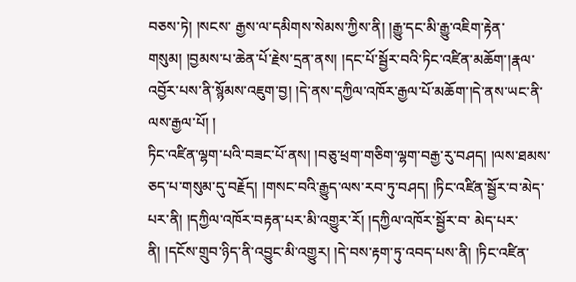བཅས་ཏེ། །སངས་ རྒྱས་ལ་དམིགས་སེམས་ཀྱིས་ནི། །རྒྱུ་དང་མི་རྒྱུ་འཇིག་རྟེན་གསུམ། །བྱམས་པ་ཆེན་པོ་རྗེས་དྲན་ནས། །དང་པོ་སྦྱོར་བའི་ཏིང་འཛིན་མཆོག་།རྣལ་འབྱོར་པས་ནི་སྙོམས་འཇུག་བྱ། །དེ་ནས་དཀྱིལ་འཁོར་རྒྱལ་པོ་མཆོག་།དེ་ནས་ཡང་ནི་ལས་རྒྱལ་པོ། །
ཏིང་འཛིན་ལྷག་པའི་བཟང་པོ་ནས། །བཅུ་ཕྲག་གཅིག་ལྷག་བརྒྱ་རུ་བཤད། །ལས་ཐམས་ཅད་པ་གསུམ་དུ་བརྗོད། །གསང་བའི་རྒྱུད་ལས་རབ་ཏུ་བཤད། །ཏིང་འཛིན་སྦྱོར་བ་མེད་པར་ནི། །དཀྱིལ་འཁོར་བརྟན་པར་མི་འགྱུར་རོ། །དཀྱིལ་འཁོར་སྦྱོར་བ་ མེད་པར་ནི། །དངོས་གྲུབ་ཉིད་ནི་འབྱུང་མི་འགྱུར། །དེ་བས་རྟག་ཏུ་འབད་པས་ནི། །ཏིང་འཛིན་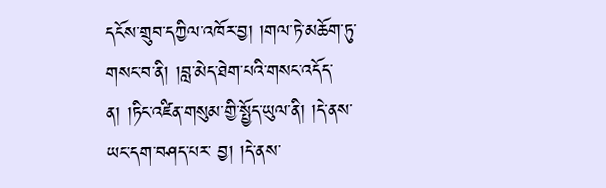དངོས་གྲུབ་དཀྱིལ་འཁོར་བྱ། །གལ་ཏེ་མཆོག་ཏུ་གསང་བ་ནི། །བླ་མེད་ཐེག་པའི་གསང་འདོད་ན། །ཏིང་འཛིན་གསུམ་གྱི་སྤྱོད་ཡུལ་ནི། །དེ་ནས་ཡང་དག་བཤད་པར་ བྱ། །དེ་ནས་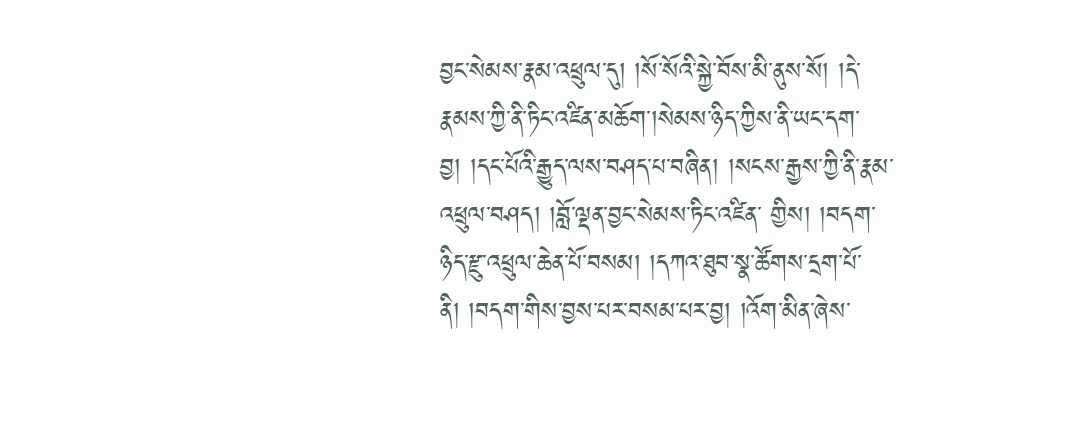བྱང་སེམས་རྣམ་འཕྲུལ་དུ། །སོ་སོའི་སྐྱེ་བོས་མི་ནུས་སོ། །དེ་རྣམས་ཀྱི་ནི་ཏིང་འཛིན་མཆོག་།སེམས་ཉིད་ཀྱིས་ནི་ཡང་དག་བྱ། །དང་པོའི་རྒྱུད་ལས་བཤད་པ་བཞིན། །སངས་རྒྱས་ཀྱི་ནི་རྣམ་འཕྲུལ་བཤད། །བློ་ལྡན་བྱང་སེམས་ཏིང་འཛིན་ གྱིས། །བདག་ཉིད་རྫུ་འཕྲུལ་ཆེན་པོ་བསམ། །དཀའ་ཐུབ་སྣ་ཚོགས་དྲག་པོ་ནི། །བདག་གིས་བྱས་པར་བསམ་པར་བྱ། །འོག་མིན་ཞེས་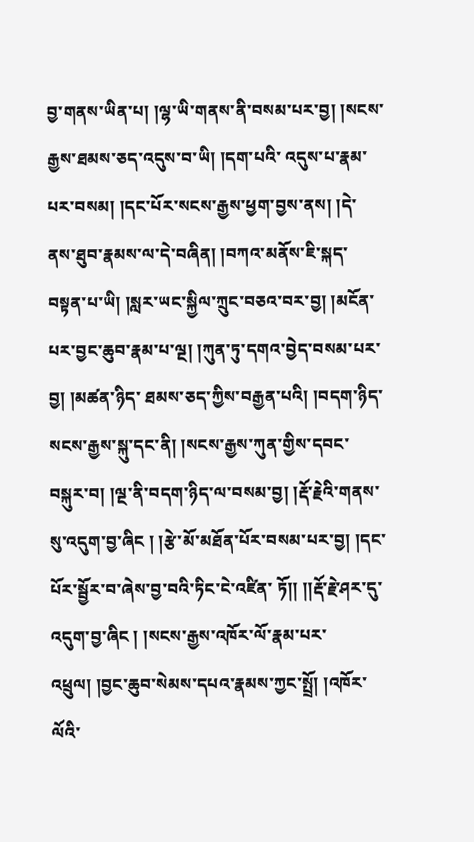བྱ་གནས་ཡིན་པ། །ལྷ་ཡི་གནས་ནི་བསམ་པར་བྱ། །སངས་རྒྱས་ཐམས་ཅད་འདུས་བ་ཡི། །དག་པའི་ འདུས་པ་རྣམ་པར་བསམ། །དང་པོར་སངས་རྒྱས་ཕྱག་བྱས་ནས། །དེ་ནས་ཐུབ་རྣམས་ལ་དེ་བཞིན། །བཀའ་མནོས་ཇི་སྐད་བསྟན་པ་ཡི། །སླར་ཡང་སྐྱིལ་ཀྲུང་བཅའ་བར་བྱ། །མངོན་པར་བྱང་ཆུབ་རྣམ་པ་ལྔ། །ཀུན་ཏུ་དགའ་བྱེད་བསམ་པར་བྱ། །མཚན་ཉིད་ ཐམས་ཅད་ཀྱིས་བརྒྱན་པའི། །བདག་ཉིད་སངས་རྒྱས་སྐུ་དང་ནི། །སངས་རྒྱས་ཀུན་གྱིས་དབང་བསྐུར་བ། །ལྔ་ནི་བདག་ཉིད་ལ་བསམ་བྱ། །རྡོ་རྗེའི་གནས་སུ་འདུག་བྱ་ཞིང ། །རྩེ་མོ་མཐོན་པོར་བསམ་པར་བྱ། །དང་པོར་སྦྱོར་བ་ཞེས་བྱ་བའི་ཏིང་ངེ་འཛིན་ ཏོ།། །།རྡོ་རྗེ་ཤར་དུ་འདུག་བྱ་ཞིང ། །སངས་རྒྱས་འཁོར་ལོ་རྣམ་པར་འཕྲུལ། །བྱང་ཆུབ་སེམས་དཔའ་རྣམས་ཀྱང་སྤྲོ། །འཁོར་ལོའི་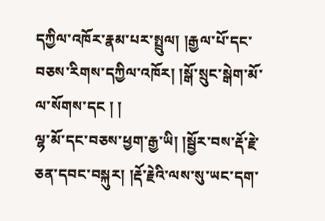དཀྱིལ་འཁོར་རྣམ་པར་སྤྲུལ། །རྒྱལ་པོ་དང་བཅས་རིགས་དཀྱིལ་འཁོར། །སྒོ་སྲུང་སྒེག་མོ་ལ་སོགས་དང ། །
ལྷ་མོ་དང་བཅས་ཕྱག་རྒྱ་ཡི། །སྦྱོར་བས་རྡོ་རྗེ་ཅན་དབང་བསྐུར། །རྡོ་རྗེའི་ལས་སུ་ཡང་དག་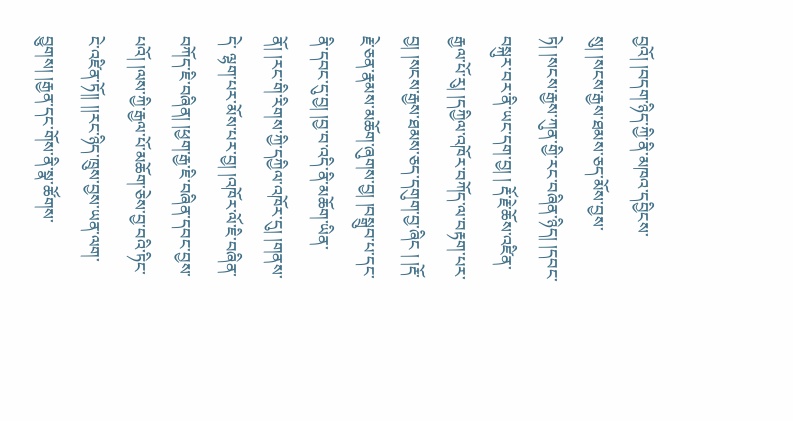བྱའོ། །བདག་ཉིད་ཀྱི་ནི་མཁའ་དབྱིངས་སུ། །སངས་རྒྱས་ཐམས་ཅད་མོས་བྱས་ཏེ། །སངས་རྒྱས་ཀུན་གྱི་རང་བཞིན་ཉིད། །དབང་བསྐུར་བར་ནི་ཡང་དག་བྱ། ། རྡོ་རྗེ་ཆོས་འཛིན་རྒྱལ་པོ་རུ། །དཀྱིལ་འཁོར་བཀོད་ལ་བརྟག་པར་བྱ། །སངས་རྒྱས་ཐམས་ཅད་དགུག་བྱ་ཞིང ། །རྡོ་རྗེ་ཅན་རྣམས་མཆོག་ཞུགས་བྱ། །བསྒྲུབ་པ་དང་ནི་དབང་དུ་བྱ། །བྱ་བ་འདི་ནི་མཆོག་ཡིན་ནོ། །རང་གི་རིགས་ཀྱི་དཀྱིལ་འཁོར་དུ། །གནས་དེ་ ལྷག་པར་མོས་པར་བྱ། །འཁོར་ལོ་ཇི་བཞིན་བཀོད་ཇི་བཞིན། །ཕྱག་རྒྱ་ཇི་བཞིན་དབང་བྱས་པའོ། །ལས་ཀྱི་རྒྱལ་པོ་མཆོག་ཅེས་བྱ་བའི་ཏིང་ངེ་འཛིན་ཏོ།། །།རང་ཉིད་ཁྲུས་བྱས་ཡན་ལག་བྱུགས། །རྒྱན་དང་གོས་ནི་སྣ་ཚོགས་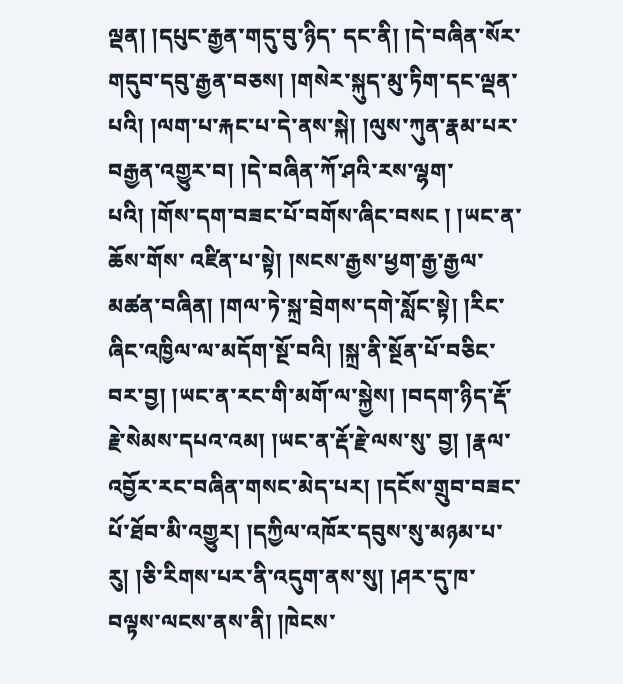ལྡན། །དཔུང་རྒྱན་གདུ་བུ་ཉིད་ དང་ནི། །དེ་བཞིན་སོར་གདུབ་དབུ་རྒྱན་བཅས། །གསེར་སྐུད་མུ་ཏིག་དང་ལྡན་པའི། །ལག་པ་རྐང་པ་དེ་ནས་སྐེ། །ལུས་ཀུན་རྣམ་པར་བརྒྱན་འགྱུར་བ། །དེ་བཞིན་ཀོ་ཤའི་རས་ལྷག་པའི། །གོས་དག་བཟང་པོ་བགོས་ཞིང་བསང ། །ཡང་ན་ཆོས་གོས་ འཛིན་པ་སྟེ། །སངས་རྒྱས་ཕྱག་རྒྱ་རྒྱལ་མཚན་བཞིན། །གལ་ཏེ་སྐྲ་བྲེགས་དགེ་སློང་སྟེ། །རིང་ཞིང་འཁྱིལ་ལ་མདོག་སྔོ་བའི། །སྐྲ་ནི་སྔོན་པོ་བཅིང་བར་བྱ། །ཡང་ན་རང་གི་མགོ་ལ་སྐྱེས། །བདག་ཉིད་རྡོ་རྗེ་སེམས་དཔའ་འམ། །ཡང་ན་རྡོ་རྗེ་ལས་སུ་ བྱ། །རྣལ་འབྱོར་རང་བཞིན་གསང་མེད་པར། །དངོས་གྲུབ་བཟང་པོ་ཐོབ་མི་འགྱུར། །དཀྱིལ་འཁོར་དབུས་སུ་མཉམ་པ་རུ། །ཅི་རིགས་པར་ནི་འདུག་ནས་སུ། །ཤར་དུ་ཁ་བལྟས་ལངས་ནས་ནི། །ཁེངས་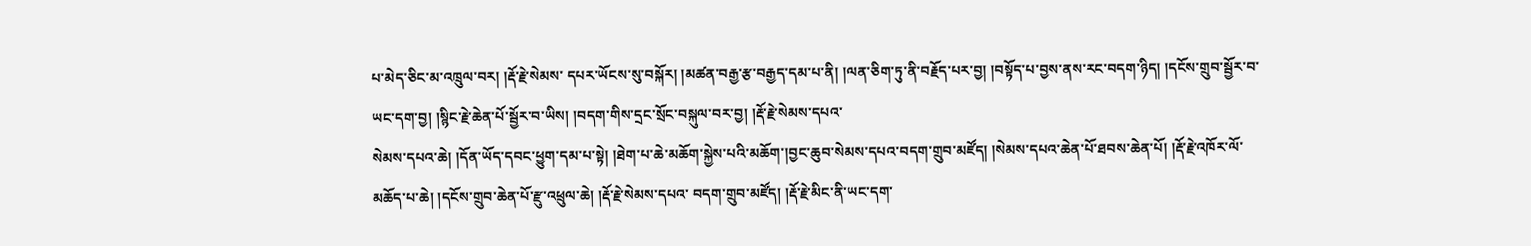པ་མེད་ཅིང་མ་འཁྲུལ་བར། །རྡོ་རྗེ་སེམས་ དཔར་ཡོངས་སུ་བསྐོར། །མཚན་བརྒྱ་རྩ་བརྒྱད་དམ་པ་ནི། །ལན་ཅིག་ཏུ་ནི་བརྗོད་པར་བྱ། །བསྟོད་པ་བྱས་ནས་རང་བདག་ཉིད། །དངོས་གྲུབ་སྦྱོར་བ་ཡང་དག་བྱ། །སྙིང་རྗེ་ཆེན་པོ་སྦྱོར་བ་ཡིས། །བདག་གིས་དྲང་སྲོང་བསྐུལ་བར་བྱ། །རྡོ་རྗེ་སེམས་དཔའ་
སེམས་དཔའ་ཆེ། །དོན་ཡོད་དབང་ཕྱུག་དམ་པ་སྟེ། །ཐེག་པ་ཆེ་མཆོག་སྐྱེས་པའི་མཆོག་།བྱང་ཆུབ་སེམས་དཔའ་བདག་གྲུབ་མཛོད། །སེམས་དཔའ་ཆེན་པོ་ཐབས་ཆེན་པོ། །རྡོ་རྗེ་འཁོར་ལོ་མཆོད་པ་ཆེ། །དངོས་གྲུབ་ཆེན་པོ་རྫུ་འཕྲུལ་ཆེ། །རྡོ་རྗེ་སེམས་དཔའ་ བདག་གྲུབ་མཛོད། །རྡོ་རྗེ་མིང་ནི་ཡང་དག་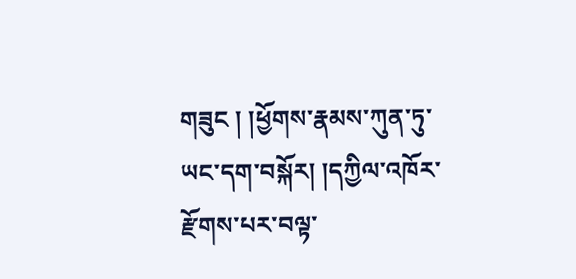གཟུང ། །ཕྱོགས་རྣམས་ཀུན་ཏུ་ཡང་དག་བསྐོར། །དཀྱིལ་འཁོར་རྫོགས་པར་བལྟ་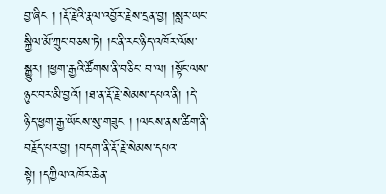བྱ་ཞིང ། །རྡོ་རྗེའི་རྣལ་འབྱོར་རྗེས་དྲན་བྱ། །སླར་ཡང་སྐྱིལ་མོ་ཀྲུང་བཅས་ཏེ། །ང་ནི་རང་ཉིད་འཁོར་ལོས་སྒྱུར། །ཕྱག་རྒྱའི་ཚོགས་ནི་བཅིང་ བ་ལ། །སྟོང་ལས་ཉུང་བར་མི་བྱའོ། །ཐ་ན་རྡོ་རྗེ་སེམས་དཔའ་ནི། །དེ་ཉིད་ཕྱག་རྒྱ་ཡོངས་སུ་གཟུང ། །ལངས་ནས་ཚིག་ནི་བརྗོད་པར་བྱ། །བདག་ནི་རྡོ་རྗེ་སེམས་དཔའ་སྟེ། །དཀྱིལ་འཁོར་ཆེན་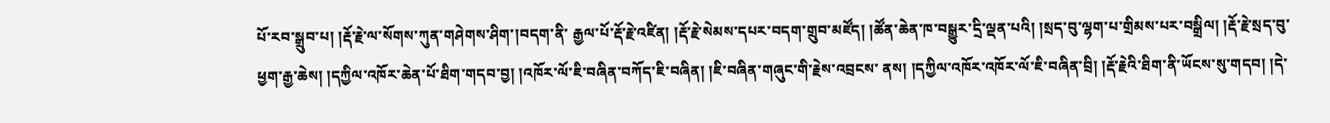པོ་རབ་སྒྲུབ་པ། །རྡོ་རྗེ་ལ་སོགས་ཀུན་གཤེགས་ཤིག་།བདག་ནི་ རྒྱལ་པོ་རྡོ་རྗེ་འཛིན། །རྡོ་རྗེ་སེམས་དཔར་བདག་གྲུབ་མཛོད། །ཚོན་ཆེན་ཁ་བསྒྱུར་དྲི་ལྡན་པའི། །སྲད་བུ་ལྷག་པ་གྲིམས་པར་བསྒྲིལ། །རྡོ་རྗེ་སྲད་བུ་ཕྱག་རྒྱ་ཆེས། །དཀྱིལ་འཁོར་ཆེན་པོ་ཐིག་གདབ་བྱ། །འཁོར་ལོ་ཇི་བཞིན་བཀོད་ཇི་བཞིན། །ཇི་བཞིན་གཞུང་གི་རྗེས་འབྲངས་ ནས། །དཀྱིལ་འཁོར་འཁོར་ལོ་ཇི་བཞིན་བྲི། །རྡོ་རྗེའི་ཐིག་ནི་ཡོངས་སུ་གདབ། །དེ་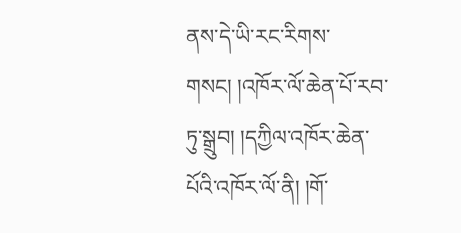ནས་དེ་ཡི་རང་རིགས་གསང། །འཁོར་ལོ་ཆེན་པོ་རབ་ཏུ་སྒྲུབ། །དཀྱིལ་འཁོར་ཆེན་པོའི་འཁོར་ལོ་ནི། །གོ་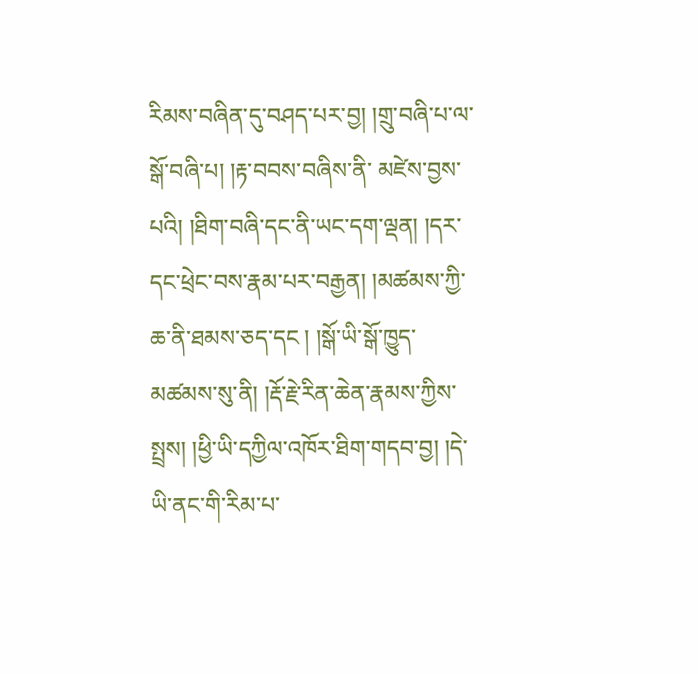རིམས་བཞིན་དུ་བཤད་པར་བྱ། །གྲུ་བཞི་པ་ལ་སྒོ་བཞི་པ། །རྟ་བབས་བཞིས་ནི་ མཛེས་བྱས་པའི། །ཐིག་བཞི་དང་ནི་ཡང་དག་ལྡན། །དར་དང་ཕྲེང་བས་རྣམ་པར་བརྒྱན། །མཚམས་ཀྱི་ཆ་ནི་ཐམས་ཅད་དང ། །སྒོ་ཡི་སྒོ་ཁྱུད་མཚམས་སུ་ནི། །རྡོ་རྗེ་རིན་ཆེན་རྣམས་ཀྱིས་སྤྲས། །ཕྱི་ཡི་དཀྱིལ་འཁོར་ཐིག་གདབ་བྱ། །དེ་ཡི་ནང་གི་རིམ་པ་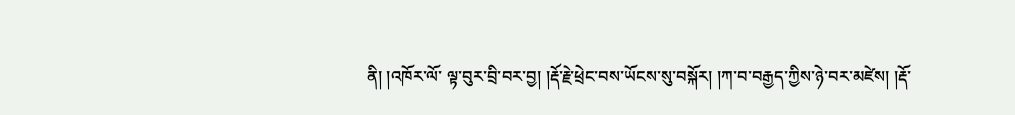ནི། །འཁོར་ལོ་ ལྟ་བུར་བྲི་བར་བྱ། །རྡོ་རྗེ་ཕྲེང་བས་ཡོངས་སུ་བསྐོར། །ཀ་བ་བརྒྱད་ཀྱིས་ཉེ་བར་མཛེས། །རྡོ་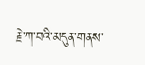རྗེ་ཀ་བའི་མདུན་གནས་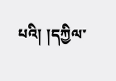པའི། །དཀྱིལ་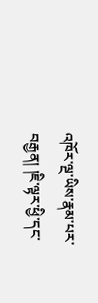འཁོར་ལྔ་ཡིས་རྣམ་པར་བརྒྱན། །ཇི་ལྟར་ཕྱི་དང་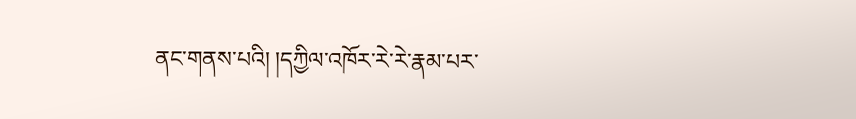ནང་གནས་པའི། །དཀྱིལ་འཁོར་རེ་རེ་རྣམ་པར་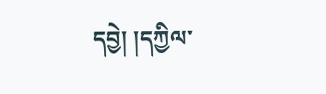དབྱེ། །དཀྱིལ་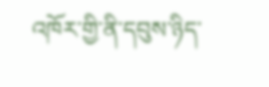འཁོར་གྱི་ནི་དབུས་ཉིད་